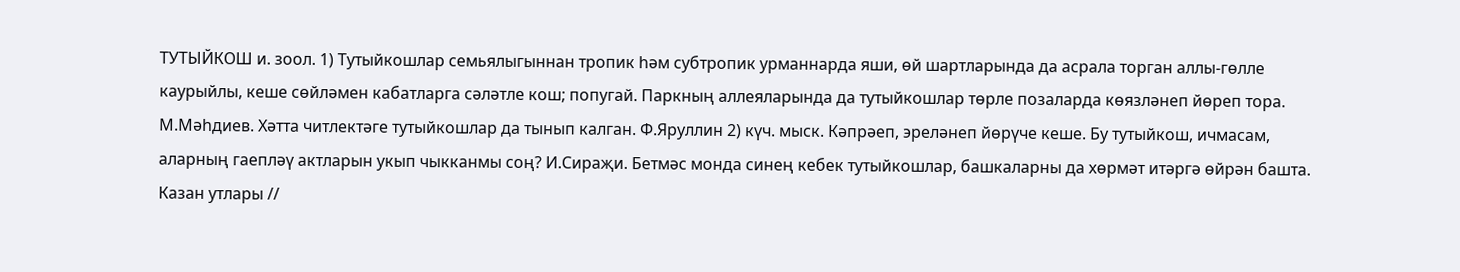ТУТЫЙКОШ и. зоол. 1) Тутыйкошлар семьялыгыннан тропик һәм субтропик урманнарда яши, өй шартларында да асрала торган аллы-гөлле каурыйлы, кеше сөйләмен кабатларга сәләтле кош; попугай. Паркның аллеяларында да тутыйкошлар төрле позаларда көязләнеп йөреп тора. М.Мәһдиев. Хәтта читлектәге тутыйкошлар да тынып калган. Ф.Яруллин 2) күч. мыск. Кәпрәеп, эреләнеп йөрүче кеше. Бу тутыйкош, ичмасам, аларның гаепләү актларын укып чыкканмы соң? И.Сираҗи. Бетмәс монда синең кебек тутыйкошлар, башкаларны да хөрмәт итәргә өйрән башта. Казан утлары //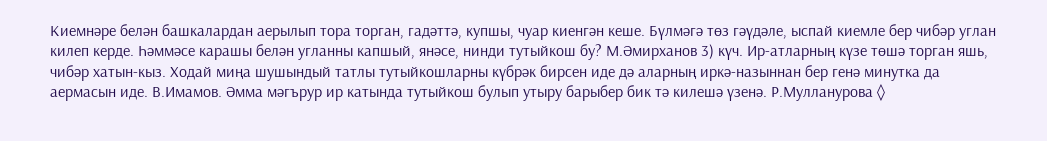Киемнәре белән башкалардан аерылып тора торган, гадәттә, купшы, чуар киенгән кеше. Бүлмәгә төз гәүдәле, ыспай киемле бер чибәр углан килеп керде. Һәммәсе карашы белән угланны капшый, янәсе, нинди тутыйкош бу? М.Әмирханов 3) күч. Ир-атларның күзе төшә торган яшь, чибәр хатын-кыз. Ходай миңа шушындый татлы тутыйкошларны күбрәк бирсен иде дә аларның иркә-назыннан бер генә минутка да аермасын иде. В.Имамов. Әмма мәгърур ир катында тутыйкош булып утыру барыбер бик тә килешә үзенә. Р.Мулланурова ◊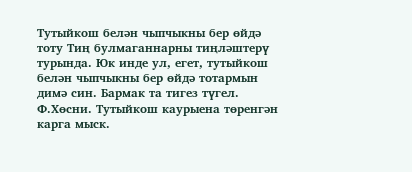Тутыйкош белән чыпчыкны бер өйдә тоту Тиң булмаганнарны тиңләштерү турында. Юк инде ул, егет, тутыйкош белән чыпчыкны бер өйдә тотармын димә син. Бармак та тигез түгел. Ф.Хөсни. Тутыйкош каурыена төренгән карга мыск.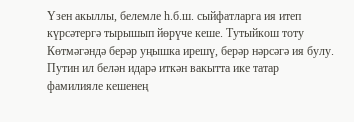Үзен акыллы, белемле һ.б.ш. сыйфатларга ия итеп күрсәтергә тырышып йөрүче кеше. Тутыйкош тоту Көтмәгәндә берәр уңышка ирешү, берәр нәрсәгә ия булу. Путин ил белән идарә иткән вакытта ике татар фамилияле кешенең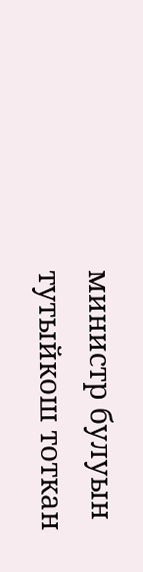министр булуын тутыйкош тоткан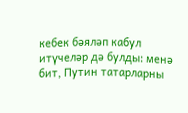кебек бәяләп кабул итүчеләр дә булды: менә бит, Путин татарларны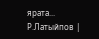ярата... Р.Латыйпов |